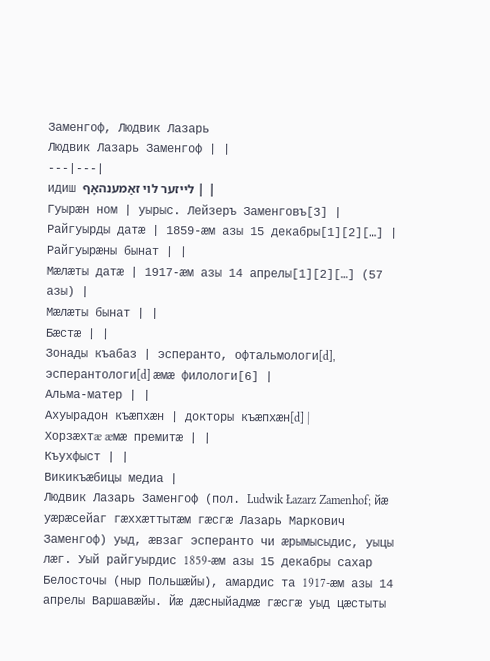Заменгоф, Людвик Лазарь
Людвик Лазарь Заменгоф | |
---|---|
идиш לײזער לוי זאַמענהאָף | |
Гуырæн ном | уырыс. Лейзеръ Заменговъ[3] |
Райгуырды датæ | 1859-æм азы 15 декабры[1][2][…] |
Райгуырæны бынат | |
Мæлæты датæ | 1917-æм азы 14 апрелы[1][2][…] (57 азы) |
Мæлæты бынат | |
Бæстæ | |
Зонады къабаз | эсперанто, офтальмологи[d], эсперантологи[d] æмæ филологи[6] |
Альма-матер | |
Ахуырадон къæпхæн | докторы къæпхæн[d] |
Хорзæхтæ æмæ премитæ | |
Къухфыст | |
Викикъæбицы медиа |
Людвик Лазарь Заменгоф (пол. Ludwik Łazarz Zamenhof; йæ уæрæсейаг гæххæттытæм гæсгæ Лазарь Маркович Заменгоф) уыд, æвзаг эсперанто чи æрымысыдис, уыцы лæг. Уый райгуырдис 1859-æм азы 15 декабры сахар Белосточы (ныр Польшæйы), амардис та 1917-æм азы 14 апрелы Варшавæйы. Йæ дæсныйадмæ гæсгæ уыд цæстыты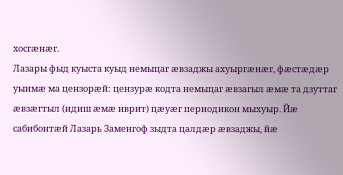хосгæнæг.
Лазары фыд куыста куыд немыцаг æвзаджы ахуыргæнæг, фæстæдæр уыимæ ма цензорæй: цензурæ кодта немыцаг æвзагыл æмæ та дзуттаг æвзæгтыл (идиш æмæ иврит) цæуæг периодикон мыхуыр. Йæ сабибонтæй Лазарь Заменгоф зыдта цалдæр æвзаджы, йæ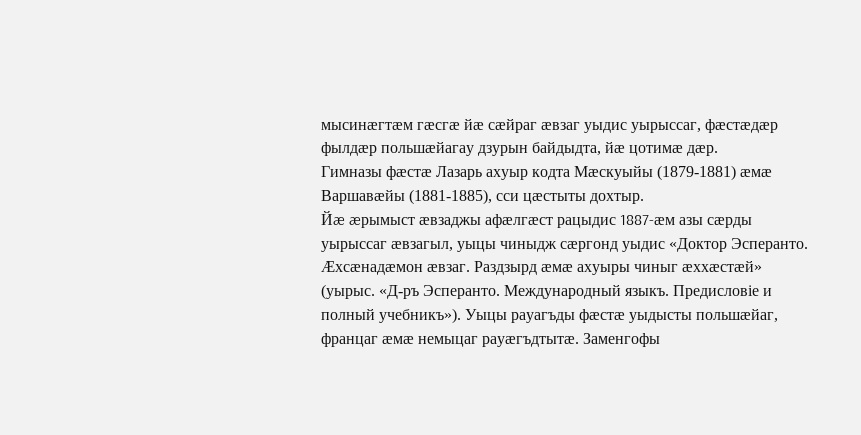мысинæгтæм гæсгæ йæ сæйраг æвзаг уыдис уырыссаг, фæстæдæр фылдæр польшæйагау дзурын байдыдта, йæ цотимæ дæр.
Гимназы фæстæ Лазарь ахуыр кодта Мæскуыйы (1879-1881) æмæ Варшавæйы (1881-1885), сси цæстыты дохтыр.
Йæ æрымыст æвзаджы афæлгæст рацыдис 1887-æм азы сæрды уырыссаг æвзагыл, уыцы чиныдж сæргонд уыдис «Доктор Эсперанто. Æхсæнадæмон æвзаг. Раздзырд æмæ ахуыры чиныг æххæстæй» (уырыс. «Д-ръ Эсперанто. Международный языкъ. Предисловіе и полный учебникъ»). Уыцы рауагъды фæстæ уыдысты польшæйаг, францаг æмæ немыцаг рауæгъдтытæ. Заменгофы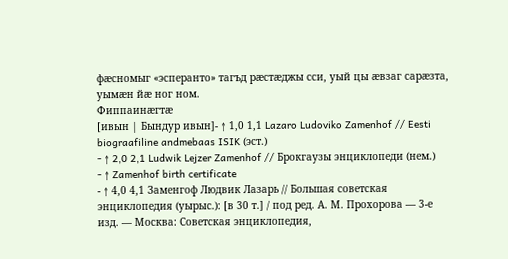фæсномыг «эсперанто» тагъд рæстæджы сси, уый цы æвзаг сарæзта, уымæн йæ ног ном.
Фиппаинæгтæ
[ивын | Бындур ивын]- ↑ 1,0 1,1 Lazaro Ludoviko Zamenhof // Eesti biograafiline andmebaas ISIK (эст.)
- ↑ 2,0 2,1 Ludwik Lejzer Zamenhof // Брокгаузы энциклопеди (нем.)
- ↑ Zamenhof birth certificate
- ↑ 4,0 4,1 Заменгоф Людвик Лазарь // Большая советская энциклопедия (уырыс.): [в 30 т.] / под ред. А. М. Прохорова — 3-е изд. — Москва: Советская энциклопедия,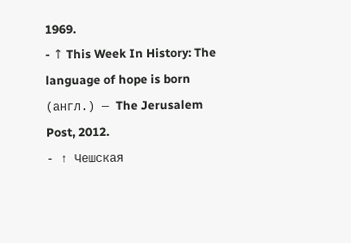1969.
- ↑ This Week In History: The language of hope is born (англ.) — The Jerusalem Post, 2012.
- ↑ Чешская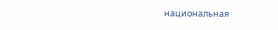национальная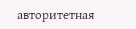авторитетная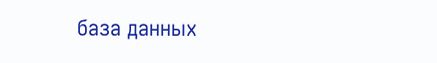база данных